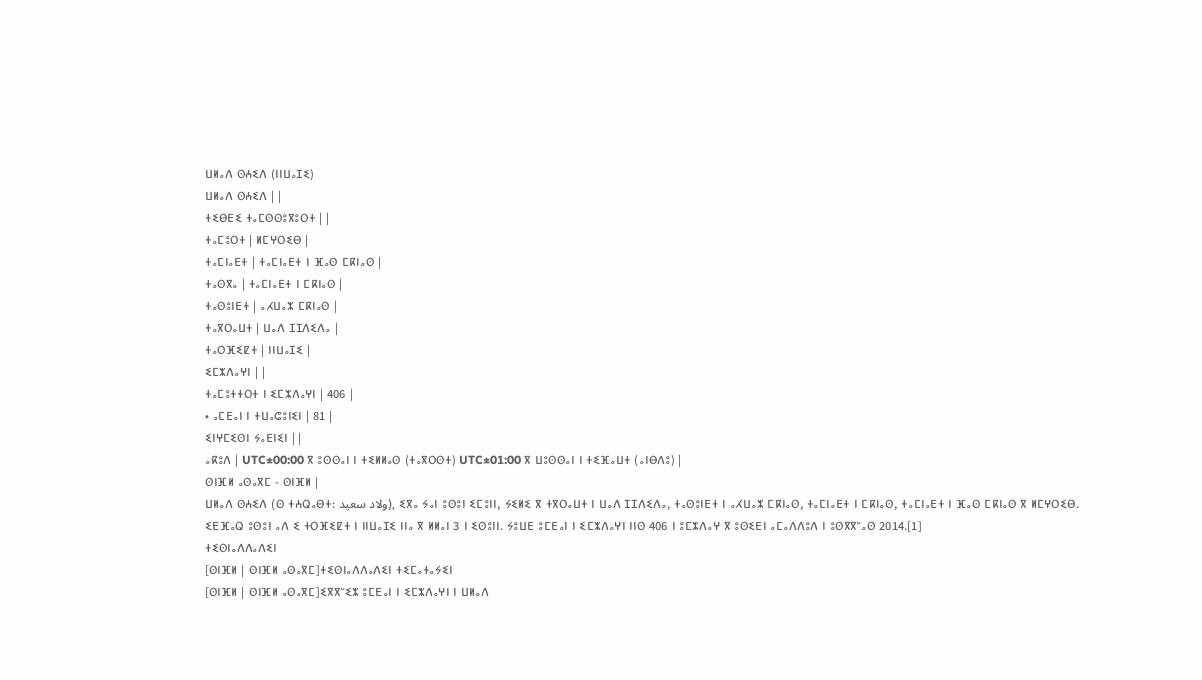ⵡⵍⴰⴷ ⵙⵄⵉⴷ (ⵏⵏⵡⴰⵊⵉ)
ⵡⵍⴰⴷ ⵙⵄⵉⴷ | |
ⵜⵉⴱⴹⵉ ⵜⴰⵎⵙⵙⵓⴳⵓⵔⵜ | |
ⵜⴰⵎⵓⵔⵜ | ⵍⵎⵖⵔⵉⴱ |
ⵜⴰⵎⵏⴰⴹⵜ | ⵜⴰⵎⵏⴰⴹⵜ ⵏ ⴼⴰⵙ ⵎⴽⵏⴰⵙ |
ⵜⴰⵙⴳⴰ | ⵜⴰⵎⵏⴰⴹⵜ ⵏ ⵎⴽⵏⴰⵙ |
ⵜⴰⵙⵓⵏⴹⵜ | ⴰⵃⵡⴰⵣ ⵎⴽⵏⴰⵙ |
ⵜⴰⴳⵔⴰⵡⵜ | ⵡⴰⴷ ⵊⵊⴷⵉⴷⴰ |
ⵜⴰⵔⴼⵉⵇⵜ | ⵏⵏⵡⴰⵊⵉ |
ⵉⵎⵣⴷⴰⵖⵏ | |
ⵜⴰⵎⵓⵜⵜⵔⵜ ⵏ ⵉⵎⵣⴷⴰⵖⵏ | 406 |
• ⴰⵎⴹⴰⵏ ⵏ ⵜⵡⴰⵛⵓⵏⵉⵏ | 81 |
ⵉⵏⵖⵎⵉⵙⵏ ⵢⴰⴹⵏⵉⵏ | |
ⴰⴽⵓⴷ | UTC±00:00 ⴳ ⵓⵙⵙⴰⵏ ⵏ ⵜⵉⵍⵍⴰⵙ (ⵜⴰⴳⵔⵙⵜ) UTC±01:00 ⴳ ⵡⵓⵙⵙⴰⵏ ⵏ ⵜⵉⴼⴰⵡⵜ (ⴰⵏⴱⴷⵓ) |
ⵙⵏⴼⵍ ⴰⵙⴰⴳⵎ - ⵙⵏⴼⵍ |
ⵡⵍⴰⴷ ⵙⵄⵉⴷ (ⵙ ⵜⵄⵕⴰⴱⵜ: ولاد سعيد), ⵉⴳⴰ ⵢⴰⵏ ⵓⵙⵓⵏ ⵉⵎⵓⵏⵏ, ⵢⵉⵍⵉ ⴳ ⵜⴳⵔⴰⵡⵜ ⵏ ⵡⴰⴷ ⵊⵊⴷⵉⴷⴰ, ⵜⴰⵙⵓⵏⴹⵜ ⵏ ⴰⵃⵡⴰⵣ ⵎⴽⵏⴰⵙ, ⵜⴰⵎⵏⴰⴹⵜ ⵏ ⵎⴽⵏⴰⵙ, ⵜⴰⵎⵏⴰⴹⵜ ⵏ ⴼⴰⵙ ⵎⴽⵏⴰⵙ ⴳ ⵍⵎⵖⵔⵉⴱ. ⵉⴹⴼⴰⵕ ⵓⵙⵓⵏ ⴰⴷ ⵉ ⵜⵔⴼⵉⵇⵜ ⵏ ⵏⵏⵡⴰⵊⵉ ⵏⵏⴰ ⴳ ⵍⵍⴰⵏ 3 ⵏ ⵉⵙⵓⵏⵏ. ⵢⵓⵡⴹ ⵓⵎⴹⴰⵏ ⵏ ⵉⵎⵣⴷⴰⵖⵏ ⵏⵏⵙ 406 ⵏ ⵓⵎⵣⴷⴰⵖ ⴳ ⵓⵙⵉⴹⵏ ⴰⵎⴰⴷⴷⵓⴷ ⵏ ⵓⵙⴳⴳⵯⴰⵙ 2014.[1]
ⵜⵉⵙⵏⴰⴷⴷⴰⴷⵉⵏ
[ⵙⵏⴼⵍ | ⵙⵏⴼⵍ ⴰⵙⴰⴳⵎ]ⵜⵉⵙⵏⴰⴷⴷⴰⴷⵉⵏ ⵜⵉⵎⴰⵜⴰⵢⵉⵏ
[ⵙⵏⴼⵍ | ⵙⵏⴼⵍ ⴰⵙⴰⴳⵎ]ⵉⴳⴳⵯⵉⵣ ⵓⵎⴹⴰⵏ ⵏ ⵉⵎⵣⴷⴰⵖⵏ ⵏ ⵡⵍⴰⴷ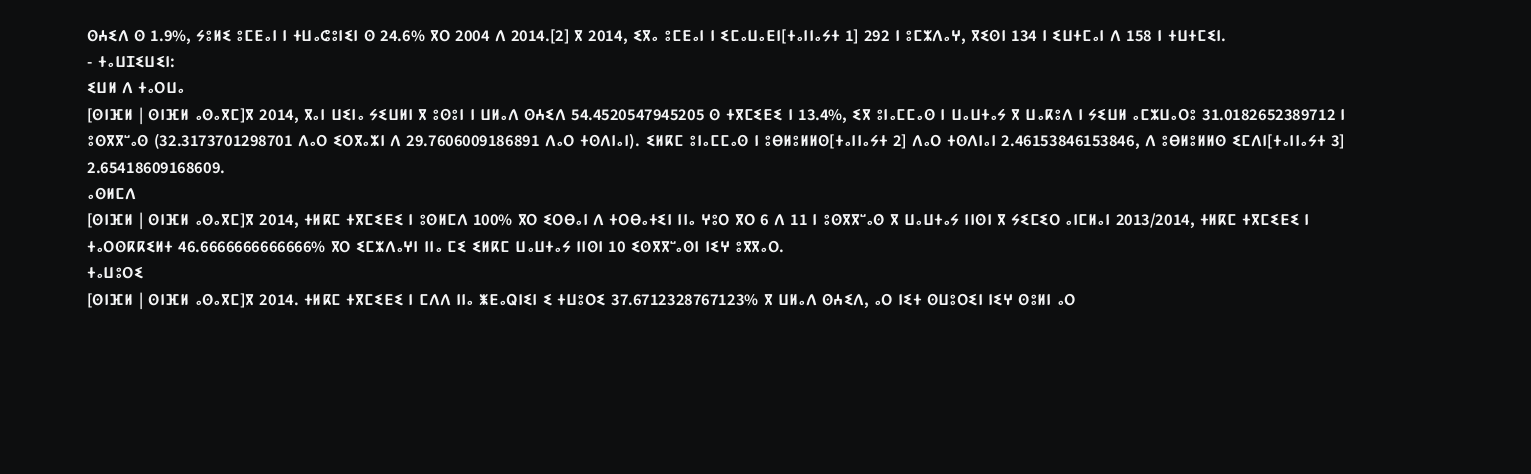ⵙⵄⵉⴷ ⵙ 1.9%, ⵢⵓⵍⵉ ⵓⵎⴹⴰⵏ ⵏ ⵜⵡⴰⵛⵓⵏⵉⵏ ⵙ 24.6% ⴳⵔ 2004 ⴷ 2014.[2] ⴳ 2014, ⵉⴳⴰ ⵓⵎⴹⴰⵏ ⵏ ⵉⵎⴰⵡⴰⴹⵏ[ⵜⴰⵏⵏⴰⵢⵜ 1] 292 ⵏ ⵓⵎⵣⴷⴰⵖ, ⴳⵉⵙⵏ 134 ⵏ ⵉⵡⵜⵎⴰⵏ ⴷ 158 ⵏ ⵜⵡⵜⵎⵉⵏ.
- ⵜⴰⵡⵊⵉⵡⵉⵏ:
ⵉⵡⵍ ⴷ ⵜⴰⵔⵡⴰ
[ⵙⵏⴼⵍ | ⵙⵏⴼⵍ ⴰⵙⴰⴳⵎ]ⴳ 2014, ⴳⴰⵏ ⵡⵉⵏⴰ ⵢⵉⵡⵍⵏ ⴳ ⵓⵙⵓⵏ ⵏ ⵡⵍⴰⴷ ⵙⵄⵉⴷ 54.4520547945205 ⵙ ⵜⴳⵎⵉⴹⵉ ⵏ 13.4%, ⵉⴳ ⵓⵏⴰⵎⵎⴰⵙ ⵏ ⵡⴰⵡⵜⴰⵢ ⴳ ⵡⴰⴽⵓⴷ ⵏ ⵢⵉⵡⵍ ⴰⵎⵣⵡⴰⵔⵓ 31.0182652389712 ⵏ ⵓⵙⴳⴳⵯⴰⵙ (32.3173701298701 ⴷⴰⵔ ⵉⵔⴳⴰⵣⵏ ⴷ 29.7606009186891 ⴷⴰⵔ ⵜⵙⴷⵏⴰⵏ). ⵉⵍⴽⵎ ⵓⵏⴰⵎⵎⴰⵙ ⵏ ⵓⴱⵍⵓⵍⵍⵙ[ⵜⴰⵏⵏⴰⵢⵜ 2] ⴷⴰⵔ ⵜⵙⴷⵏⴰⵏ 2.46153846153846, ⴷ ⵓⴱⵍⵓⵍⵍⵙ ⵉⵎⴷⵏ[ⵜⴰⵏⵏⴰⵢⵜ 3] 2.65418609168609.
ⴰⵙⵍⵎⴷ
[ⵙⵏⴼⵍ | ⵙⵏⴼⵍ ⴰⵙⴰⴳⵎ]ⴳ 2014, ⵜⵍⴽⵎ ⵜⴳⵎⵉⴹⵉ ⵏ ⵓⵙⵍⵎⴷ 100% ⴳⵔ ⵉⵔⴱⴰⵏ ⴷ ⵜⵔⴱⴰⵜⵉⵏ ⵏⵏⴰ ⵖⵓⵔ ⴳⵔ 6 ⴷ 11 ⵏ ⵓⵙⴳⴳⵯⴰⵙ ⴳ ⵡⴰⵡⵜⴰⵢ ⵏⵏⵙⵏ ⴳ ⵢⵉⵎⵉⵔ ⴰⵏⵎⵍⴰⵏ 2013/2014, ⵜⵍⴽⵎ ⵜⴳⵎⵉⴹⵉ ⵏ ⵜⴰⵔⵙⴽⴽⵉⵍⵜ 46.6666666666666% ⴳⵔ ⵉⵎⵣⴷⴰⵖⵏ ⵏⵏⴰ ⵎⵉ ⵉⵍⴽⵎ ⵡⴰⵡⵜⴰⵢ ⵏⵏⵙⵏ 10 ⵉⵙⴳⴳⵯⴰⵙⵏ ⵏⵉⵖ ⵓⴳⴳⴰⵔ.
ⵜⴰⵡⵓⵔⵉ
[ⵙⵏⴼⵍ | ⵙⵏⴼⵍ ⴰⵙⴰⴳⵎ]ⴳ 2014. ⵜⵍⴽⵎ ⵜⴳⵎⵉⴹⵉ ⵏ ⵎⴷⴷ ⵏⵏⴰ ⵥⴹⴰⵕⵏⵉⵏ ⵉ ⵜⵡⵓⵔⵉ 37.6712328767123% ⴳ ⵡⵍⴰⴷ ⵙⵄⵉⴷ, ⴰⵔ ⵏⵉⵜ ⵙⵡⵓⵔⵉⵏ ⵏⵉⵖ ⵙⵓⵍⵏ ⴰⵔ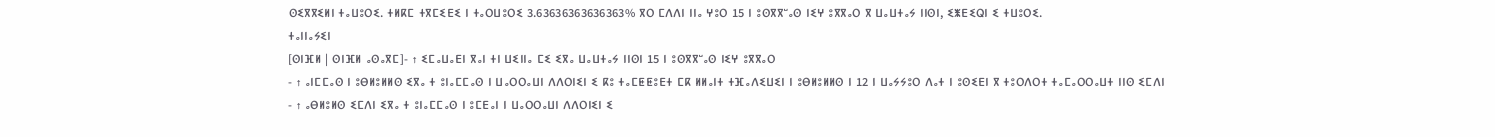ⵙⵉⴳⴳⵉⵍⵏ ⵜⴰⵡⵓⵔⵉ. ⵜⵍⴽⵎ ⵜⴳⵎⵉⴹⵉ ⵏ ⵜⴰⵔⵡⵓⵔⵉ 3.63636363636363% ⴳⵔ ⵎⴷⴷⵏ ⵏⵏⴰ ⵖⵓⵔ 15 ⵏ ⵓⵙⴳⴳⵯⴰⵙ ⵏⵉⵖ ⵓⴳⴳⴰⵔ ⴳ ⵡⴰⵡⵜⴰⵢ ⵏⵏⵙⵏ, ⵉⵥⴹⵉⵕⵏ ⵉ ⵜⵡⵓⵔⵉ.
ⵜⴰⵏⵏⴰⵢⵉⵏ
[ⵙⵏⴼⵍ | ⵙⵏⴼⵍ ⴰⵙⴰⴳⵎ]- ↑ ⵉⵎⴰⵡⴰⴹⵏ ⴳⴰⵏ ⵜⵏ ⵡⵉⵏⵏⴰ ⵎⵉ ⵉⴳⴰ ⵡⴰⵡⵜⴰⵢ ⵏⵏⵙⵏ 15 ⵏ ⵓⵙⴳⴳⵯⴰⵙ ⵏⵉⵖ ⵓⴳⴳⴰⵔ
- ↑ ⴰⵏⵎⵎⴰⵙ ⵏ ⵓⴱⵍⵓⵍⵍⵙ ⵉⴳⴰ ⵜ ⵓⵏⴰⵎⵎⴰⵙ ⵏ ⵡⴰⵔⵔⴰⵡⵏ ⴷⴷⵔⵏⵉⵏ ⵉ ⴽⵓ ⵜⴰⵎⵟⵟⵓⴹⵜ ⵎⴽ ⵍⵍⴰⵏⵜ ⵜⴼⴰⴷⵉⵡⵉⵏ ⵏ ⵓⴱⵍⵓⵍⵍⵙ ⵏ 12 ⵏ ⵡⴰⵢⵢⵓⵔ ⴷⴰⵜ ⵏ ⵓⵙⵉⴹⵏ ⴳ ⵜⵓⵔⴷⵔⵜ ⵜⴰⵎⴰⵔⵔⴰⵡⵜ ⵏⵏⵙ ⵉⵎⴷⵏ
- ↑ ⴰⴱⵍⵓⵍⵙ ⵉⵎⴷⵏ ⵉⴳⴰ ⵜ ⵓⵏⴰⵎⵎⴰⵙ ⵏ ⵓⵎⴹⴰⵏ ⵏ ⵡⴰⵔⵔⴰⵡⵏ ⴷⴷⵔⵏⵉⵏ ⵉ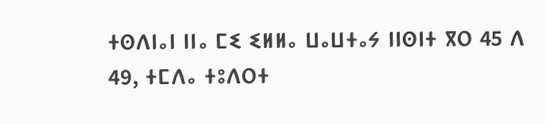ⵜⵙⴷⵏⴰⵏ ⵏⵏⴰ ⵎⵉ ⵉⵍⵍⴰ ⵡⴰⵡⵜⴰⵢ ⵏⵏⵙⵏⵜ ⴳⵔ 45 ⴷ 49, ⵜⵎⴷⴰ ⵜⵓⴷⵔⵜ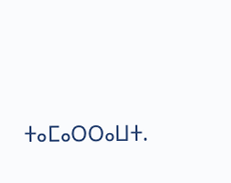ⵜⴰⵎⴰⵔⵔⴰⵡⵜ.